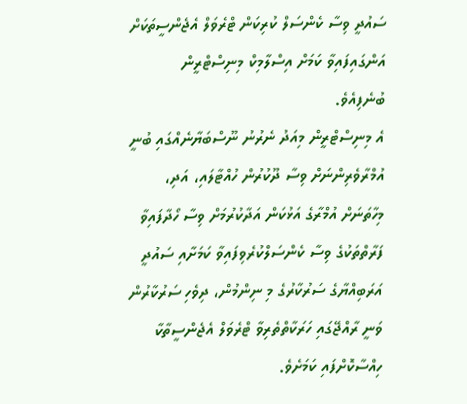ސައުދީ ވިސާ ކެންސަލް ކުރިކަން ޓްރެވަލް އެޖެންސީތަކަށް އަންގައިފައިވާ ކަމަށް އިސްލާމިކް މިނިސްޓްރީން ބުނެފިއެވެ.
އެ މިނިސްޓްރީން މިއަދު ނެރުނު ނޫސްބަޔާނެއްގައި ބުނީ އުމްރާވެރިންނަށް ވިސާ ދޫކުރުން ހުއްޓާލައި، އަދި، މިހާތަނަށް އުމްރާގެ އަޅުކަން އަދާކުރުމަށް ވިސާ ހޯދާފައިވާ ފަރާތްތަކުގެ ވިސާ ކެންސަލްކުރެވިފައިވާ ކަމަށާއި ސައުދީ އަރަބިއްޔާގެ ސަރުކާރުގެ މި ނިންމުން، ދިވެހި ސަރުކާރުން ވަނީ ރާއްޖޭގައި ހަރަކާތްތެރިވާ ޓްރެވަލް އެޖެންސީތާކާ ހިއްސާކޮށްފައި ކަމަށެވެ.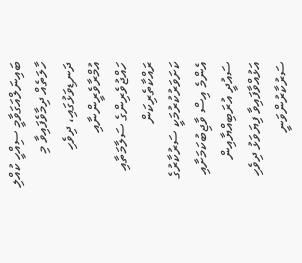ބައިނަލްއަގަވާމީ ސިއްހީ ކުއްލި ހާލަތެއް ދިމާވެފައިވާ މި ދަނޑިވަޅުގައި، ދިވެހި އުމްރާވެރީންނާއި ހައްޖުވެރިންގެ ސަލާމަތާއި ރައްކާތެރިކަން ކަށަވަރުކުރުމަކީ ސަރުކާރުގެ އެންމެ އިސް ވާޖިބުކަމަށާއި ސައުދީ އުރަބިއްޔާއިން އަޅުއްވާފައިވާ ފިޔަވަޅު ދިވެހި ސަރުކާރުންވަނީ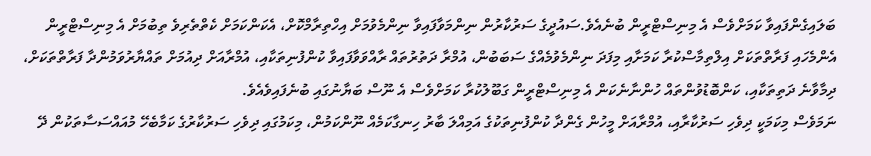ބަލައިގެންފައިވާ ކަމަށްވެސް އެ މިނިސްޓްރީން ބުނެއެވެ.ސައުދީގެ ސަރުކާރުން ނިންމަވާފައިވާ ނިންމެވުމަށް އިހްތިރާމްކޮށް، އެކަންކަމަށް ކެތްތެރިވެ ތިބުމަށް އެ މިނިސްޓްރީން އެންމެހައި ފަރާތްތަކަށް އިލްތިމާސްކުރާ ކަމަށާއި މިފަދަ ނިންމެވުމެއްގެ ސަބަބުން، އުމްރާ ދަތުރުތައް ރާއްވަވާފައިވާ ކުންފުނިތަކާއި، އުމްރާއަށް ދިއުމަށް ތައްޔާރުވަމުންދާ ފަރާތްތަކަށް، ދިމާވާނެ ދަތިތަކާއި، ކަންބޮޑުވުންތައް ހުންނާނެކަން އެ މިނިސްޓްރީން ގަބޫލުކުރާ ކަމަށްވެސް އެ ނޫސް ބަޔާނުގައި ބުނެފައިވެއެވެ.
ނަމަވެސް މިކަމަކީ ދިވެހި ސަރުކާރާއި، އުމްރާއަށް މީހުން ގެންދާ ކުންފުނިތަކުގެ އަމިއްލަ ބާރު ހިނގާކަމެއް ނޫންކަމުން، މިކަމުގައި ދިވެހި ސަރުކާރުގެ ކަމާބެހޭ މުއައްސަސާތަކުން ދޭ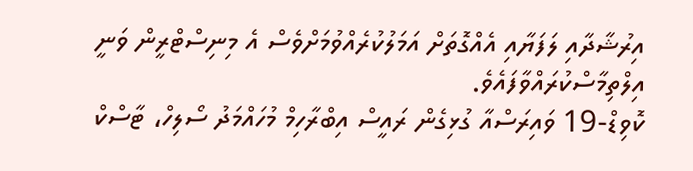އިރުޝާދާއި ލަފަޔާއި އެއްގޮތަށް އަމަލުކުރެއްވުމަށްވެސް އެ މިނިސްޓްރީން ވަނީ އިލްތިމާސްކުރައްވާފައެވެ.
ކޮވިޑް-19 ވައިރަސްއާ ގުޅިގެން ރައީސް އިބްރާހިމް މުހައްމަދު ސޯލިހް، ޓާސްކް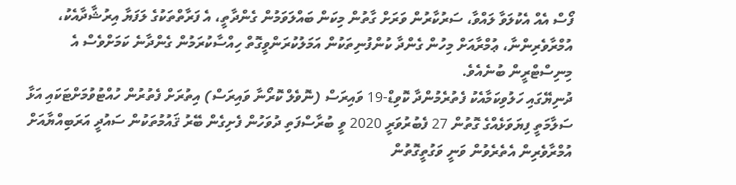ފޯސް އެއް އެކުލަވާ ލައްވާ، ސަރުކާރުން ވަރަށް ގާތުން މިކަން ބައްލަވަމުން ގެންދާތީ، އެ ފަރާތްތަކުގެ ލަފަޔާ އިރުޝާދާއެކު، އުމްރާވެރިންނާ، ޢުމްރާއަށް މިހުން ގެންދާ ކުންފުނިތަކުން އަމަލުކުރަންވީގޮތް ހިއްސާކުރަމުން ގެންދާނެ ކަމަށްވެސް އެ މިނިސްޓްރީން ބުނެއެވެ.
ދުނިޔޭގައި ހަލުވިކަމާއެކު ފެތުރެމުންދާ ކޮވިޑް-19 ވައިރަސް (ނޮވެލް ކޮރޯނާ ވައިރަސް) އިތުރަށް ފެތުރުން ހުއްޓުވުމަށްޓަކައި އަޅާ ސަލާމަތީ ފިޔަވަޅެއްގެ ގޮތުން 27 ފެބުރުވަރީ 2020 ވީ ބުރާސްފަތި ދުވަހުން ފެށިގެން ބޭރު ޤައުމުތަކުން ސައުދީ އަރަބިއްޔާއަށް އުމްރާވެރިން އެތެރެވުން ވަނީ ވަގުތީގޮތުން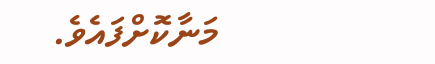މަނާކޮށްފައެވެ.